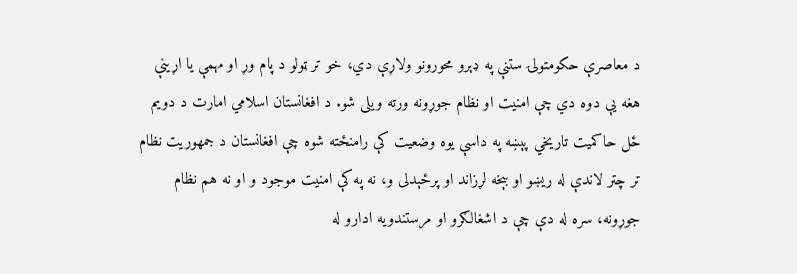د معاصرې حکومتولۍ ستنې په ډېرو محورونو ولاړې دي، خو تر ټولو د پام وړ او مهمې یا اړینې هغه یې دوه دي چې امنیت او نظام جوړونه ورته ویلی شو. د افغانستان اسلامي امارت د دویم ځل حاکمیت تاریخي پېښه په داسې یوه وضعیت کې رامنځته شوه چې افغانستان د جمهوریت نظام تر چتر لاندې له ریښو او بېخه لړزاند او پرځېدلی و، نه په کې امنیت موجود و او نه هم نظام جوړونه، سره له دې چې د اشغالګرو او مرستندویه ادارو له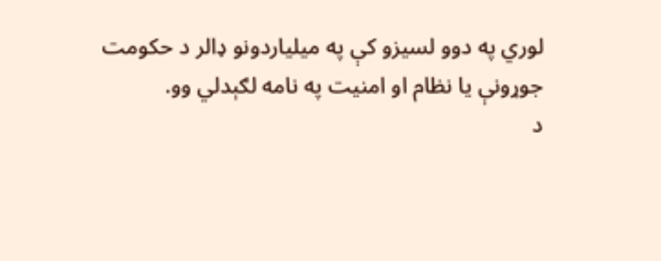لوري په دوو لسیزو کې په میلیاردونو ډالر د حکومت جوړونې یا نظام او امنیت په نامه لګېدلي وو.
د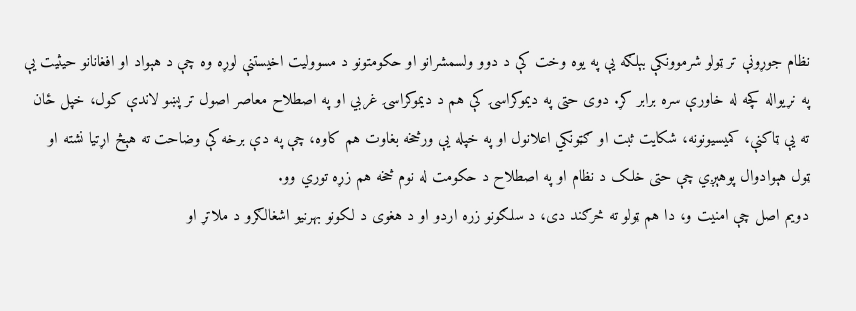نظام جوړونې تر ټولو شرموونکې بېلګه یې په یوه وخت کې د دوو ولسمشرانو او حکومتونو د مسوولیت اخیستنې لوړه وه چې د هېواد او افغانانو حیثیت یې په نړیواله کچه له خاورې سره برابر کړ. دوی حتی په دیموکراسۍ کې هم د دیموکراسۍ غربي او په اصطلاح معاصر اصول تر پښو لاندې کول، خپل ځان ته یې ټاکنې، کمیسیونونه، شکایت ثبت او ګټونکي اعلانول او په خپله یې ورڅخه بغاوت هم کاوه، چې په دې برخه کې وضاحت ته هېڅ اړتیا نشته او ټول هېوادوال پوهېږي چې حتی خلک د نظام او په اصطلاح د حکومت له نوم څخه هم زړه توري وو.
دویم اصل چې امنیت و، دا هم ټولو ته څرګند دی، د سلګونو زره اردو او د هغوی د لکونو بهرنیو اشغالګرو د ملاتړ او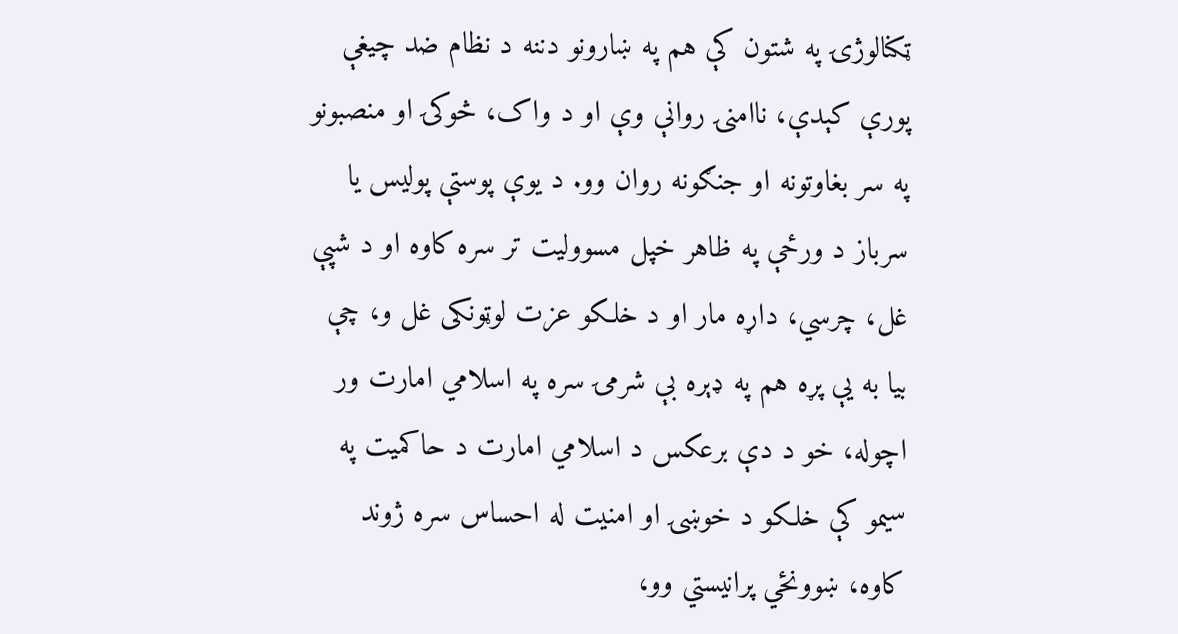ټکنالوژۍ په شتون کې هم په ښارونو دننه د نظام ضد چیغې پورې کېدې، ناامنۍ روانې وې او د واک، څوکۍ او منصبونو په سر بغاوتونه او جنګونه روان وو. د یوې پوستې پولیس یا سرباز د ورځې په ظاهر خپل مسوولیت تر سره کاوه او د شپې غل، چرسي، داړه مار او د خلکو عزت لوټونکی غل و، چې بیا به یې پړه هم په ډېره بې شرمۍ سره په اسلامي امارت ور اچوله، خو د دې برعکس د اسلامي امارت د حاکمیت په سیمو کې خلکو د خوښۍ او امنیت له احساس سره ژوند کاوه، ښوونځي پرانیستي وو،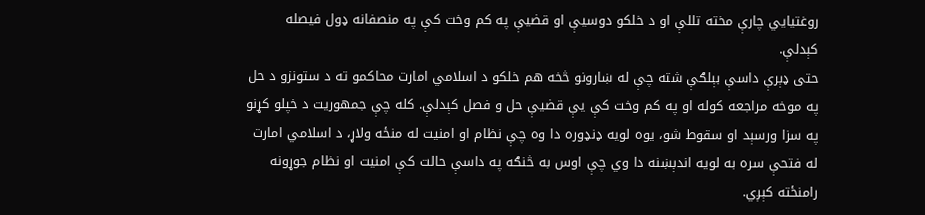روغتیايي چارې مخته تللې او د خلکو دوسیې او قضیې په کم وخت کې په منصفانه ډول فیصله کېدلې.
حتی ډېرې داسې بېلګې شته چې له ښارونو څخه هم خلکو د اسلامي امارت محاکمو ته د ستونزو د حل په موخه مراجعه کوله او په کم وخت کې یې قضیې حل و فصل کېدلې. کله چې جمهوریت د خپلو کړنو په سزا ورسېد او سقوط شو، یوه لویه ډنډوره دا وه چې نظام او امنیت له منځه ولاړ، د اسلامي امارت له فتحې سره به لویه اندېښنه دا وي چې اوس به څنګه په داسې حالت کې امنیت او نظام جوړونه رامنځته کېږي.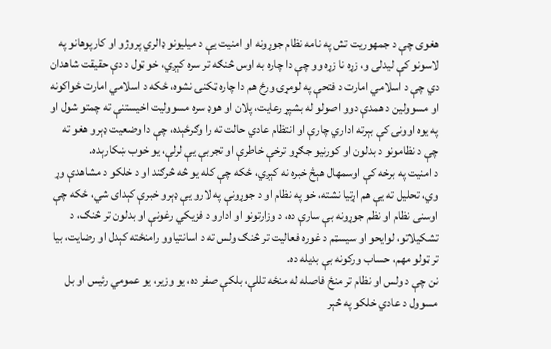هغوی چې د جمهوریت تش په نامه نظام جوړونه او امنیت یې د میلیونو ډالري پروژو او کارپوهانو په لاسونو کې لیدلی و، زړه نا زړه وو چې دا چاره به اوس څنګه تر سره کېږي، خو ټول د دې حقیقت شاهدان دي چې د اسلامي امارت د فتحې په لومړۍ ورځ هم دا چاره ټکنۍ نشوه، ځکه د اسلامي امارت ځواکونه او مسوولین د همدې دوو اصولو له بشپړ رعایت، پلان او هوډ سره مسوولیت اخیستنې ته چمتو شول او په یوه اوونۍ کې بېرته اداري چارې او انتظام عادي حالت ته را وګرځېده، چې دا وضعیت ډېرو هغو ته چې د نظامونو د بدلون او کورنیو جګړو ترخې خاطرې او تجربې یې لرلې، یو خوب ښکارېده.
د امنیت په برخه کې اوسمهال هېڅ خبره نه کېږي، ځکه چې کله یو څه څرګند او د خلکو د مشاهدې وړ وي، تحلیل ته یې هم اړتیا نشته، خو په نظام او د جوړونې په لارو یې ډېرو خبرې کېدای شي، ځکه چې اوسنی نظام او نظم جوړونه بې سارې ده، د وزارتونو او ادارو د فزیکي رغونې او بدلون تر څنګ، د تشکیلاتو، لوایحو او سیسټم د غوره فعالیت تر څنګ ولس ته د اسانتیاوو رامنځته کېدل او رضایت، بیا تر ټولو مهم، حساب ورکونه بې بدیله ده.
نن چې د ولس او نظام تر منځ فاصله له منځه تللې، بلکې صفر ده، یو وزیر، یو عمومي رئیس او بل مسوول د عادي خلکو په څېر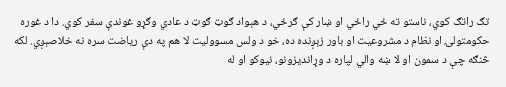تګ راتګ کوي، ناستو ته ځي راځي او ښار کې ګرځي، د هېواد ګوټ ګوټ د عادي وګړو غوندې سفر کوي. دا د غوره حکومتولۍ او نظام د مشروعیت او باور زېږنده ده، خو د ولس مسوولیت لا هم په دې ریاضت سره نه خلاصېږي. لکه څنګه چې د سمون او لا ښه والي لپاره د وړاندیزونو، نیوکو او له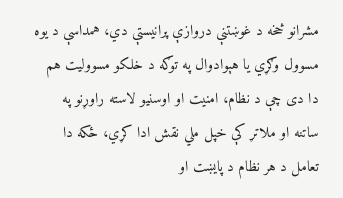مشرانو څخه د غوښتنې دروازې پرانیستې دي، همداسې د یوه مسوول وګړي یا هېوادوال په توګه د خلکو مسوولیت هم دا دی چې د نظام، امنیت او اوسنیو لاسته راوړنو په ساتنه او ملاتړ کې خپل ملي نقش ادا کړي، ځکه دا تعامل د هر نظام د پایښت او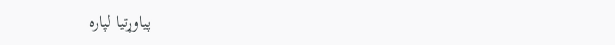پیاوړتیا لپاره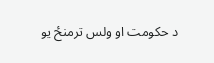د حکومت او ولس ترمنځ یو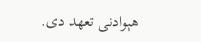هېوادنی تعهد دی.